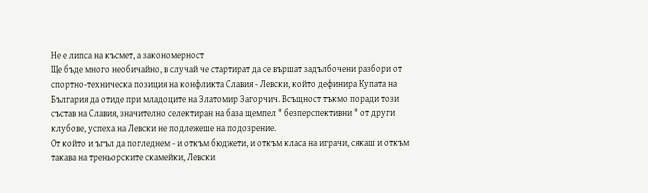Не е липса на късмет, а закономерност
Ще бъде много необичайно, в случай че стартират да се вършат задълбочени разбори от спортно-техническа позиция на конфликта Славия - Левски, който дефинира Купата на България да отиде при младоците на Златомир Загорчич. Всъщност тъкмо поради този състав на Славия, значително селектиран на база щемпел " безперспективни " от други клубове, успеха на Левски не подлежеше на подозрение.
От който и ъгъл да погледнем - и откъм бюджети, и откъм класа на играчи, сякаш и откъм такава на треньорските скамейки, Левски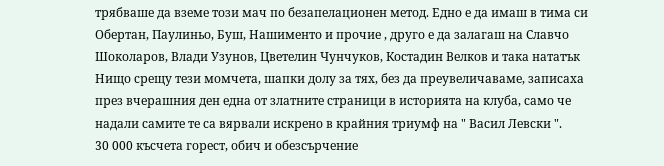трябваше да вземе този мач по безапелационен метод. Едно е да имаш в тима си Обертан, Паулиньо, Буш, Нашименто и прочие , друго е да залагаш на Славчо Шоколаров, Влади Узунов, Цветелин Чунчуков, Костадин Велков и така нататък Нищо срещу тези момчета, шапки долу за тях, без да преувеличаваме, записаха през вчерашния ден една от златните страници в историята на клуба, само че надали самите те са вярвали искрено в крайния триумф на " Васил Левски ".
30 000 късчета горест, обич и обезсърчение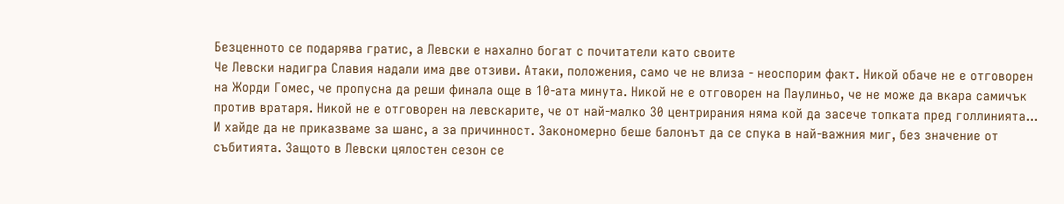Безценното се подарява гратис, а Левски е нахално богат с почитатели като своите
Че Левски надигра Славия надали има две отзиви. Атаки, положения, само че не влиза - неоспорим факт. Никой обаче не е отговорен на Жорди Гомес, че пропусна да реши финала още в 10-ата минута. Никой не е отговорен на Паулиньо, че не може да вкара самичък против вратаря. Никой не е отговорен на левскарите, че от най-малко 30 центрирания няма кой да засече топката пред голлинията...
И хайде да не приказваме за шанс, а за причинност. Закономерно беше балонът да се спука в най-важния миг, без значение от събитията. Защото в Левски цялостен сезон се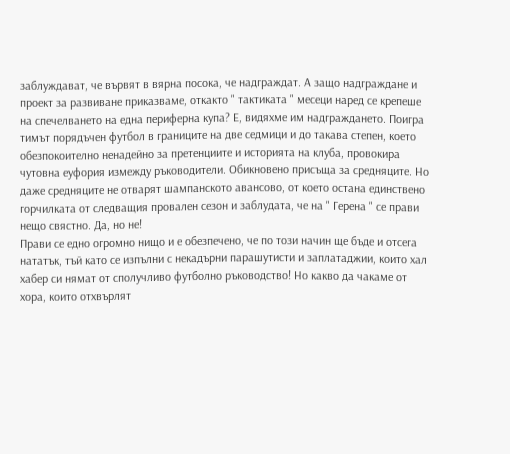заблуждават, че вървят в вярна посока, че надграждат. А защо надграждане и проект за развиване приказваме, откакто " тактиката " месеци наред се крепеше на спечелването на една периферна купа? Е, видяхме им надграждането. Поигра тимът порядъчен футбол в границите на две седмици и до такава степен, което обезпокоително ненадейно за претенциите и историята на клуба, провокира чутовна еуфория измежду ръководители. Обикновено присъща за средняците. Но даже средняците не отварят шампанското авансово, от което остана единствено горчилката от следващия провален сезон и заблудата, че на " Герена " се прави нещо свястно. Да, но не!
Прави се едно огромно нищо и е обезпечено, че по този начин ще бъде и отсега нататък, тъй като се изпълни с некадърни парашутисти и заплатаджии, които хал хабер си нямат от сполучливо футболно ръководство! Но какво да чакаме от хора, които отхвърлят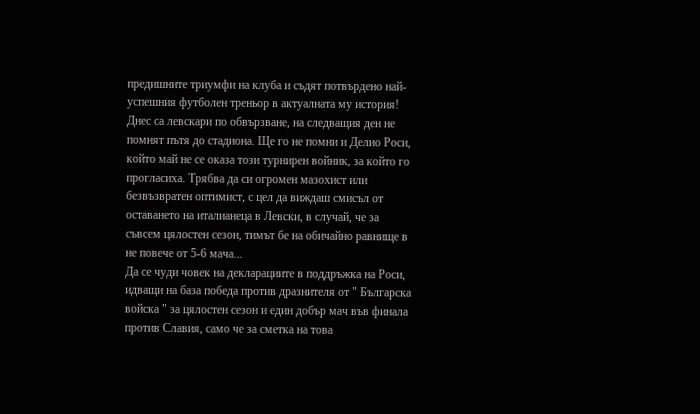предишните триумфи на клуба и съдят потвърдено най-успешния футболен треньор в актуалната му история!
Днес са левскари по обвързване, на следващия ден не помнят пътя до стадиона. Ще го не помни и Делио Роси, който май не се оказа този турнирен войник, за който го прогласиха. Трябва да си огромен мазохист или безвъзвратен оптимист, с цел да виждаш смисъл от оставането на италианеца в Левски, в случай, че за съвсем цялостен сезон, тимът бе на обичайно равнище в не повече от 5-6 мача...
Да се чуди човек на декларациите в поддръжка на Роси, идващи на база победа против дразнителя от " Българска войска " за цялостен сезон и един добър мач във финала против Славия, само че за сметка на това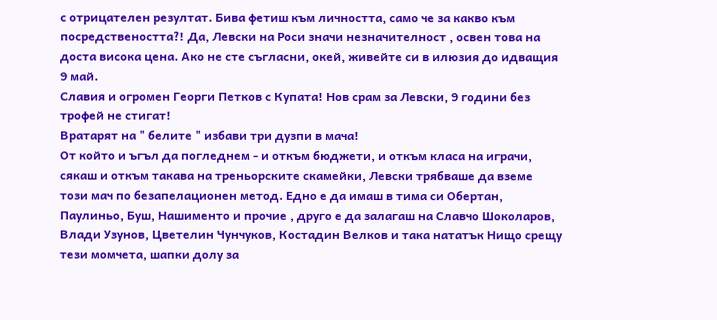с отрицателен резултат. Бива фетиш към личността, само че за какво към посредствеността?! Да, Левски на Роси значи незначителност , освен това на доста висока цена. Ако не сте съгласни, окей, живейте си в илюзия до идващия 9 май.
Славия и огромен Георги Петков с Купата! Нов срам за Левски, 9 години без трофей не стигат!
Вратарят на " белите " избави три дузпи в мача!
От който и ъгъл да погледнем - и откъм бюджети, и откъм класа на играчи, сякаш и откъм такава на треньорските скамейки, Левски трябваше да вземе този мач по безапелационен метод. Едно е да имаш в тима си Обертан, Паулиньо, Буш, Нашименто и прочие , друго е да залагаш на Славчо Шоколаров, Влади Узунов, Цветелин Чунчуков, Костадин Велков и така нататък Нищо срещу тези момчета, шапки долу за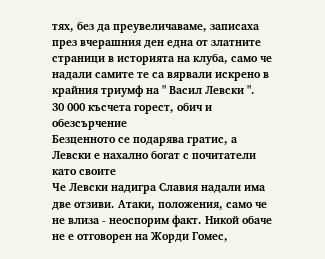тях, без да преувеличаваме, записаха през вчерашния ден една от златните страници в историята на клуба, само че надали самите те са вярвали искрено в крайния триумф на " Васил Левски ".
30 000 късчета горест, обич и обезсърчение
Безценното се подарява гратис, а Левски е нахално богат с почитатели като своите
Че Левски надигра Славия надали има две отзиви. Атаки, положения, само че не влиза - неоспорим факт. Никой обаче не е отговорен на Жорди Гомес,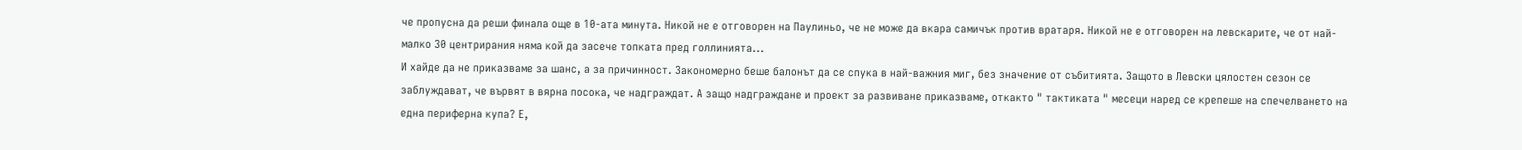че пропусна да реши финала още в 10-ата минута. Никой не е отговорен на Паулиньо, че не може да вкара самичък против вратаря. Никой не е отговорен на левскарите, че от най-малко 30 центрирания няма кой да засече топката пред голлинията...
И хайде да не приказваме за шанс, а за причинност. Закономерно беше балонът да се спука в най-важния миг, без значение от събитията. Защото в Левски цялостен сезон се заблуждават, че вървят в вярна посока, че надграждат. А защо надграждане и проект за развиване приказваме, откакто " тактиката " месеци наред се крепеше на спечелването на една периферна купа? Е,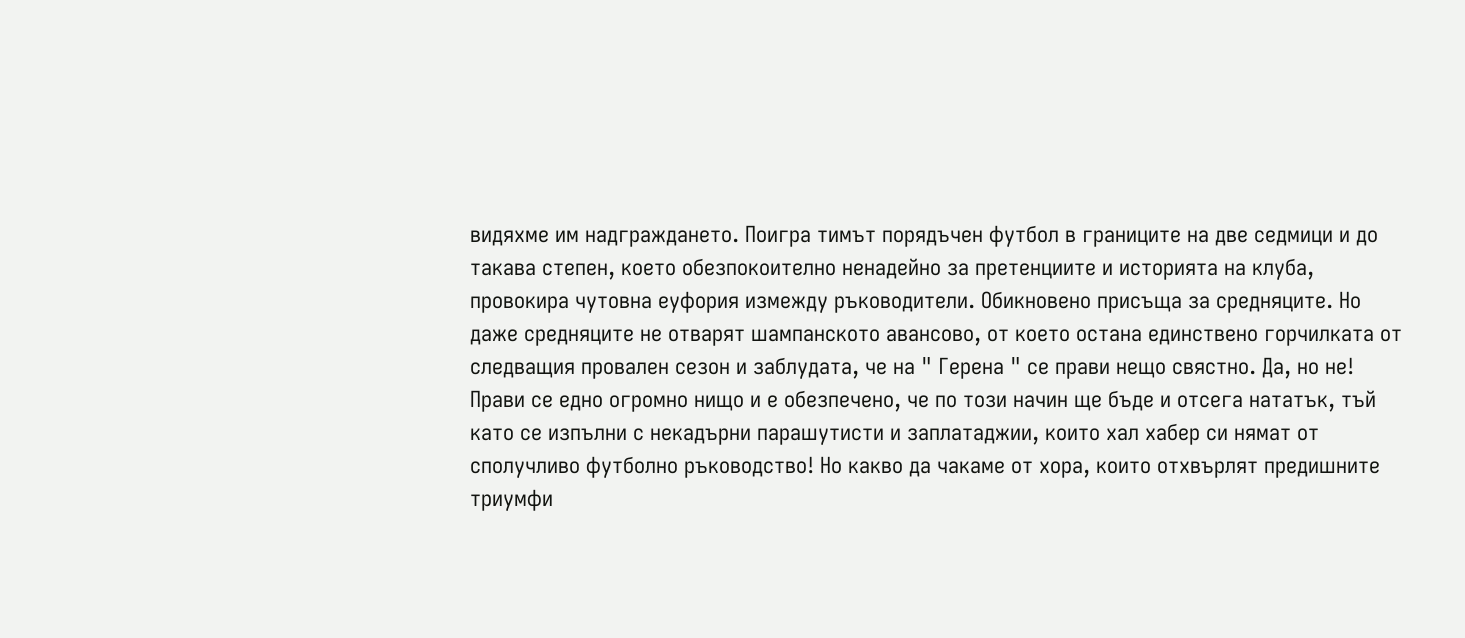видяхме им надграждането. Поигра тимът порядъчен футбол в границите на две седмици и до такава степен, което обезпокоително ненадейно за претенциите и историята на клуба, провокира чутовна еуфория измежду ръководители. Обикновено присъща за средняците. Но даже средняците не отварят шампанското авансово, от което остана единствено горчилката от следващия провален сезон и заблудата, че на " Герена " се прави нещо свястно. Да, но не!
Прави се едно огромно нищо и е обезпечено, че по този начин ще бъде и отсега нататък, тъй като се изпълни с некадърни парашутисти и заплатаджии, които хал хабер си нямат от сполучливо футболно ръководство! Но какво да чакаме от хора, които отхвърлят предишните триумфи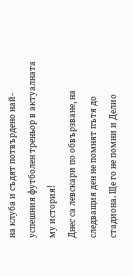на клуба и съдят потвърдено най-успешния футболен треньор в актуалната му история!
Днес са левскари по обвързване, на следващия ден не помнят пътя до стадиона. Ще го не помни и Делио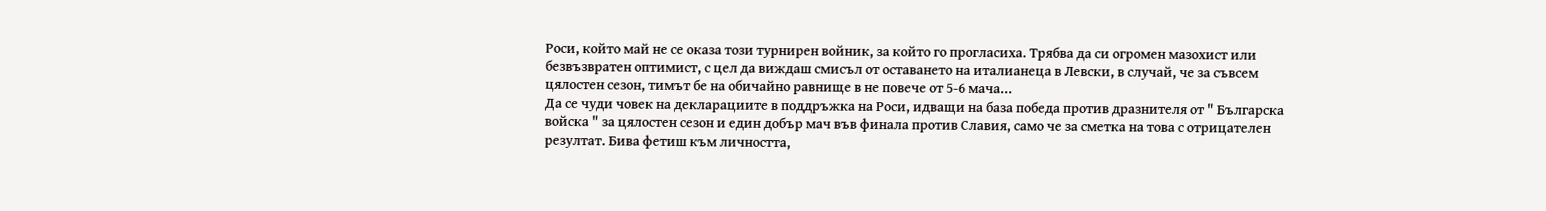Роси, който май не се оказа този турнирен войник, за който го прогласиха. Трябва да си огромен мазохист или безвъзвратен оптимист, с цел да виждаш смисъл от оставането на италианеца в Левски, в случай, че за съвсем цялостен сезон, тимът бе на обичайно равнище в не повече от 5-6 мача...
Да се чуди човек на декларациите в поддръжка на Роси, идващи на база победа против дразнителя от " Българска войска " за цялостен сезон и един добър мач във финала против Славия, само че за сметка на това с отрицателен резултат. Бива фетиш към личността,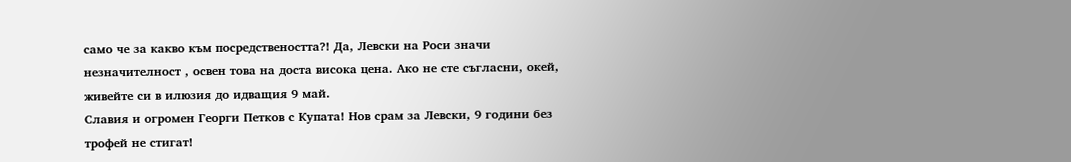само че за какво към посредствеността?! Да, Левски на Роси значи незначителност , освен това на доста висока цена. Ако не сте съгласни, окей, живейте си в илюзия до идващия 9 май.
Славия и огромен Георги Петков с Купата! Нов срам за Левски, 9 години без трофей не стигат!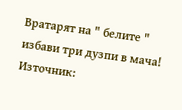Вратарят на " белите " избави три дузпи в мача!
Източник: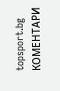topsport.bg
КОМЕНТАРИ